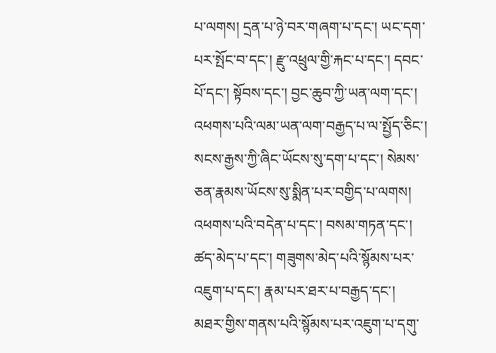པ་ལགས། དྲན་པ་ཉེ་བར་གཞག་པ་དང་། ཡང་དག་པར་སྤོང་བ་དང་། རྫུ་འཕྲུལ་གྱི་རྐང་པ་དང་། དབང་པོ་དང་། སྟོབས་དང་། བྱང་ཆུབ་ཀྱི་ཡན་ལག་དང་། འཕགས་པའི་ལམ་ཡན་ལག་བརྒྱད་པ་ལ་སྤྱོད་ཅིང་། སངས་རྒྱས་ཀྱི་ཞིང་ཡོངས་སུ་དག་པ་དང་། སེམས་ཅན་རྣམས་ཡོངས་སུ་སྨིན་པར་བགྱིད་པ་ལགས། འཕགས་པའི་བདེན་པ་དང་། བསམ་གཏན་དང་། ཚད་མེད་པ་དང་། གཟུགས་མེད་པའི་སྙོམས་པར་འཇུག་པ་དང་། རྣམ་པར་ཐར་པ་བརྒྱད་དང་། མཐར་གྱིས་གནས་པའི་སྙོམས་པར་འཇུག་པ་དགུ་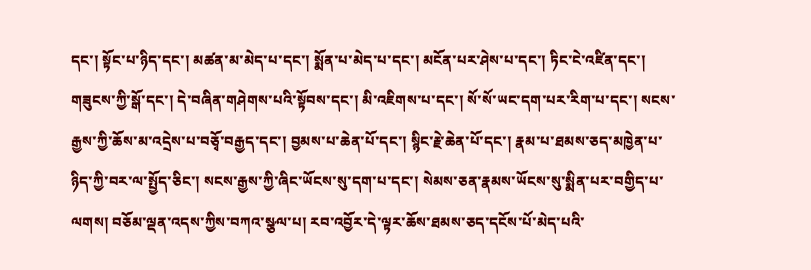དང་། སྟོང་པ་ཉིད་དང་། མཚན་མ་མེད་པ་དང་། སྨོན་པ་མེད་པ་དང་། མངོན་པར་ཤེས་པ་དང་། ཏིང་ངེ་འཛིན་དང་། གཟུངས་ཀྱི་སྒོ་དང་། དེ་བཞིན་གཤེགས་པའི་སྟོབས་དང་། མི་འཇིགས་པ་དང་། སོ་སོ་ཡང་དག་པར་རིག་པ་དང་། སངས་རྒྱས་ཀྱི་ཆོས་མ་འདྲེས་པ་བཅྭོ་བརྒྱད་དང་། བྱམས་པ་ཆེན་པོ་དང་། སྙིང་རྗེ་ཆེན་པོ་དང་། རྣམ་པ་ཐམས་ཅད་མཁྱེན་པ་ཉིད་ཀྱི་བར་ལ་སྤྱོད་ཅིང་། སངས་རྒྱས་ཀྱི་ཞིང་ཡོངས་སུ་དག་པ་དང་། སེམས་ཅན་རྣམས་ཡོངས་སུ་སྨིན་པར་བགྱིད་པ་ལགས། བཅོམ་ལྡན་འདས་ཀྱིས་བཀའ་སྩལ་པ། རབ་འབྱོར་དེ་ལྟར་ཆོས་ཐམས་ཅད་དངོས་པོ་མེད་པའི་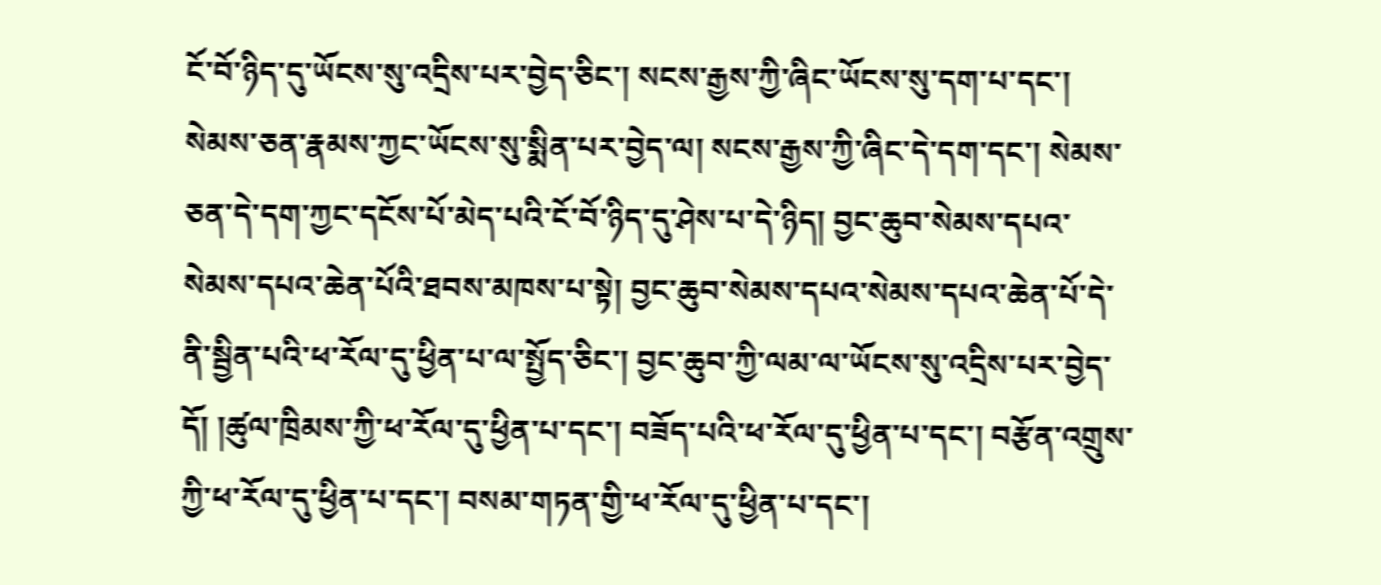ངོ་བོ་ཉིད་དུ་ཡོངས་སུ་འདྲིས་པར་བྱེད་ཅིང་། སངས་རྒྱས་ཀྱི་ཞིང་ཡོངས་སུ་དག་པ་དང་། སེམས་ཅན་རྣམས་ཀྱང་ཡོངས་སུ་སྨིན་པར་བྱེད་ལ། སངས་རྒྱས་ཀྱི་ཞིང་དེ་དག་དང་། སེམས་ཅན་དེ་དག་ཀྱང་དངོས་པོ་མེད་པའི་ངོ་བོ་ཉིད་དུ་ཤེས་པ་དེ་ཉིད། བྱང་ཆུབ་སེམས་དཔའ་སེམས་དཔའ་ཆེན་པོའི་ཐབས་མཁས་པ་སྟེ། བྱང་ཆུབ་སེམས་དཔའ་སེམས་དཔའ་ཆེན་པོ་དེ་ནི་སྦྱིན་པའི་ཕ་རོལ་དུ་ཕྱིན་པ་ལ་སྤྱོད་ཅིང་། བྱང་ཆུབ་ཀྱི་ལམ་ལ་ཡོངས་སུ་འདྲིས་པར་བྱེད་དོ། །ཚུལ་ཁྲིམས་ཀྱི་ཕ་རོལ་དུ་ཕྱིན་པ་དང་། བཟོད་པའི་ཕ་རོལ་དུ་ཕྱིན་པ་དང་། བརྩོན་འགྲུས་ཀྱི་ཕ་རོལ་དུ་ཕྱིན་པ་དང་། བསམ་གཏན་གྱི་ཕ་རོལ་དུ་ཕྱིན་པ་དང་།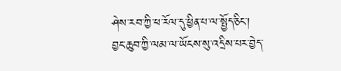ཤེས་རབ་ཀྱི་ཕ་རོལ་དུ་ཕྱིན་པ་ལ་སྤྱོད་ཅིང་། བྱང་ཆུབ་ཀྱི་ལམ་ལ་ཡོངས་སུ་འདྲིས་པར་བྱེད་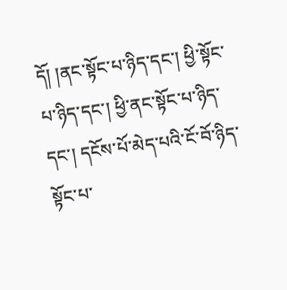དོ། །ནང་སྟོང་པ་ཉིད་དང་། ཕྱི་སྟོང་པ་ཉིད་དང་། ཕྱི་ནང་སྟོང་པ་ཉིད་དང་། དངོས་པོ་མེད་པའི་ངོ་བོ་ཉིད་སྟོང་པ་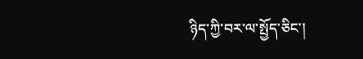ཉིད་ཀྱི་བར་ལ་སྤྱོད་ཅིང་།